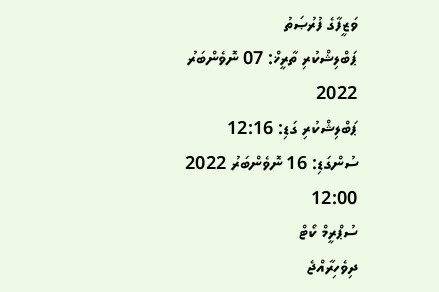ވަޒީފާގެ ފުރުޞަތު
ޕަބްލިޝްކުރި ތާރީޚް: 07 ނޮވެންބަރު 2022
ޕަބްލިޝްކުރި ގަޑި: 12:16
ސުންގަޑި: 16 ނޮވެންބަރު 2022 12:00
ސުޕްރީމް ކޯޓް
ދިވެހިރާއްޖެ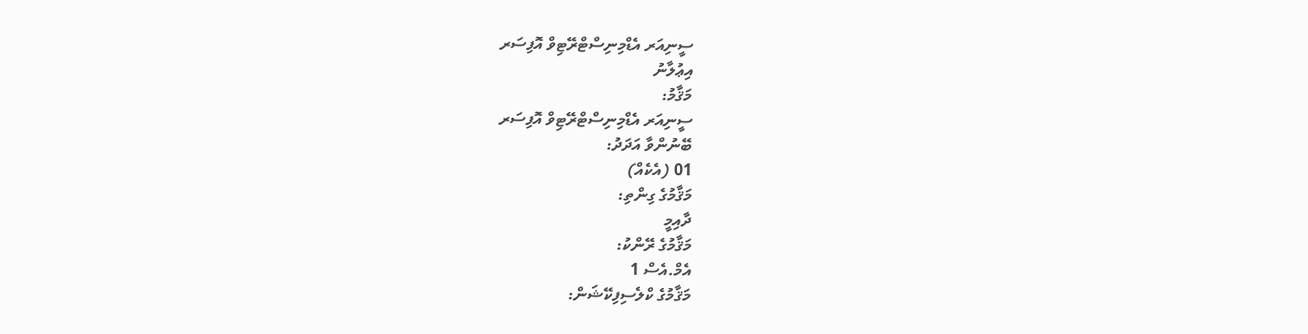ސީނިއަރ އެޑްމިނިސްޓްރޭޓިވް އޮފިސަރ
އިޢުލާނު
މަޤާމު:
ސީނިއަރ އެޑްމިނިސްޓްރޭޓިވް އޮފިސަރ
ބޭނުންވާ އަދަދު:
01 (އެކެއް)
މަޤާމުގެ ގިންތި:
ދާއިމީ
މަޤާމުގެ ރޭންކު:
އެމް.އެސް 1
މަޤާމުގެ ކްލެސިފިކޭޝަން: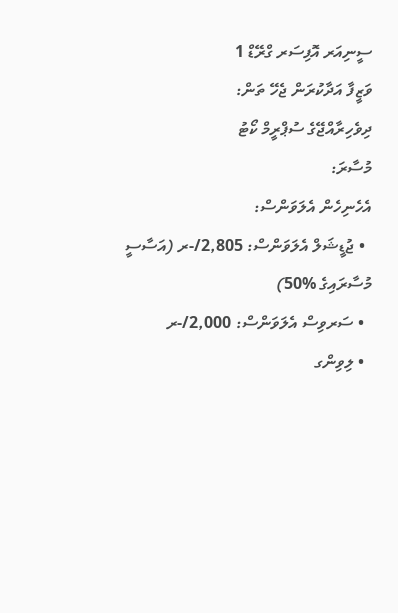ސީނިއަރ އޮފިސަރ ގްރޭޑް 1
ވަޒީފާ އަދާކުރަން ޖެހޭ ތަން:
ދިވެހިރާއްޖޭގެ ސުޕްރީމް ކޯޓު
މުސާރަ:
އެހެނިހެން އެލަވަންސް:
  • ޖުޑީޝަލް އެލަވަންސް: 2,805/-ރ (އަސާސީ މުސާރައިގެ %50)
  • ސަރވިސް އެލަވަންސް: 2,000/-ރ
  • ލިވިންގ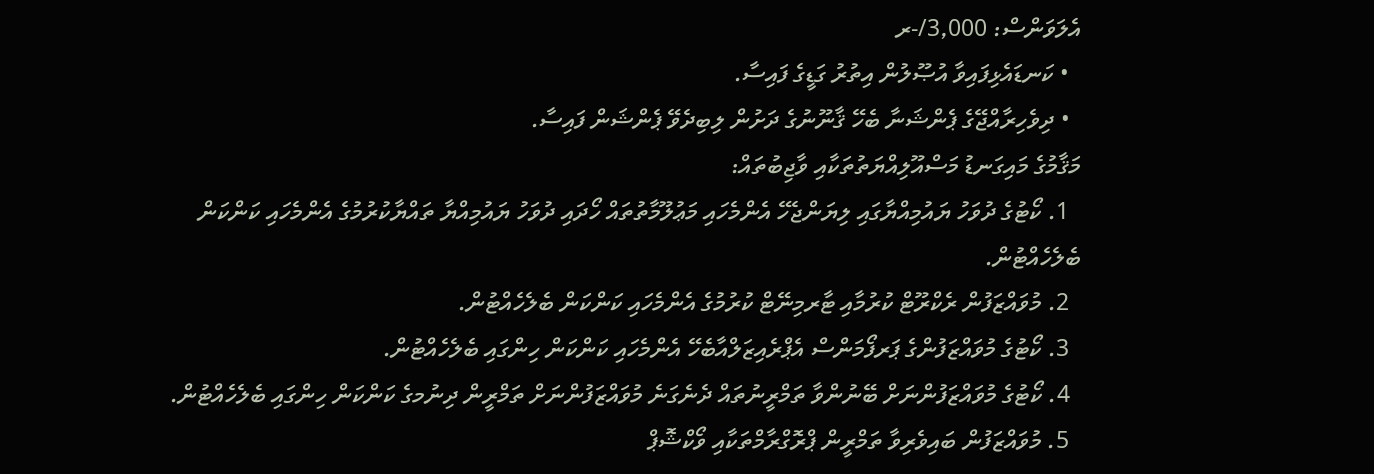އެލަވަންސް: 3,000/-ރ
  • ކަނޑައެޅިފައިވާ އުޞޫލުން އިތުރު ގަޑީގެ ފައިސާ.
  • ދިވެހިރާއްޖޭގެ ޕެންޝަނާ ބެހޭ ޤާނޫނުގެ ދަށުން ލިބިދެވޭ ޕެންޝަން ފައިސާ.
މަޤާމުގެ މައިގަނޑު މަސްއޫލިއްޔަތުތަކާއި ވާޖިބުތައް:
  1. ކޯޓުގެ ދުވަހު ޔައުމިއްޔާގައި ލިޔަންޖެހޭ އެންމެހައި މަޢުލޫމާތުތައް ހޯދައި ދުވަހު ޔައުމިއްޔާ ތައްޔާކުރުމުގެ އެންމެހައި ކަންކަން ބެލެހެއްޓުން.
  2. މުވައްޒަފުން ރެކްރޫޓް ކުރުމާއި ޓާރމިނޭޓް ކުރުމުގެ އެންމެހައި ކަންކަން ބެލެހެއްޓުން.
  3. ކޯޓުގެ މުވައްޒަފުންގެ ޕަރފޯމަންސް އެޕްރެއިޒަލްއާބެހޭ އެންމެހައި ކަންކަން ހިންގައި ބެލެހެއްޓުން.
  4. ކޯޓުގެ މުވައްޒަފުންނަށް ބޭނުންވާ ތަމްރީނުތައް ދެނެގަނެ މުވައްޒަފުންނަށް ތަމްރީން ދިނުމގެ ކަންކަން ހިންގައި ބެލެހެއްޓުން.
  5. މުވައްޒަފުން ބައިވެރިވާ ތަމްރީން ޕްރޮގްރާމްތަކާއި ވޯކްޝޮޕް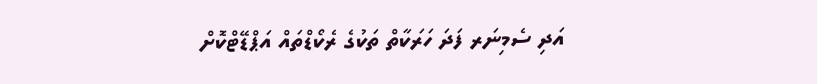އަދި ސެމިނަރ ފަދަ ހަރަކާތް ތަކުގެ ރެކޯޑްތައް އަޕްޑޭޓްކޮށް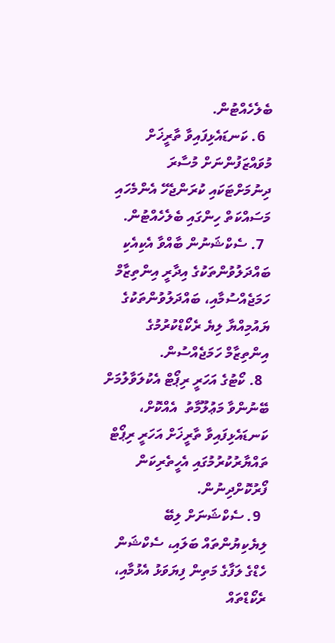ބެލެހެއްޓުން.
  6. ކަނޑައެޅިފައިވާ ތާރީޚަށް މުވައްޒަފުންނަށް މުސާރަ ދިނުމަށްޓަކައި ކުރަންޖެހޭ އެންމެހައި މަސައްކަތް ހިންގައި ބެލެހެއްޓުން.
  7. ސެކްޝަނުން ބާއްވާ އެކިއެކި ބައްދަލުވުންތަކުގެ އިދާރީ އިންތިޒާމް ހަމަޖެއްސުމާއި، ބައްދަލުވުންތަކުގެ ޔައުމިއްޔާ ލިޔެ ރެކޯޑްކުރުމުގެ އިންތިޒާމް ހަމަޖެއްސުން.
  8. ކޯޓުގެ އަހަރީ ރިޕޯޓް އެކުލަވާލުމަށް ބޭނުންވާ މަޢުލޫމާތު  އެއްކޮށް، ކަނޑައެޅިފައިވާ ތާރީޚަށް އަހަރީ ރިޕޯޓް ތައްޔާރުކުރުމުގައި އެހީތެރިކަން ފޯރުކޮށްދިނުން.
  9. ސެކްޝަނަށް ލިބޭ ލިޔެކިޔުންތައް ބަލައި، ސެކްޝަން ހެޑްގެ ލަފާގެ މަތިން ފިޔަވަޅު އެޅުމާއި، ރެކޯޑްތައް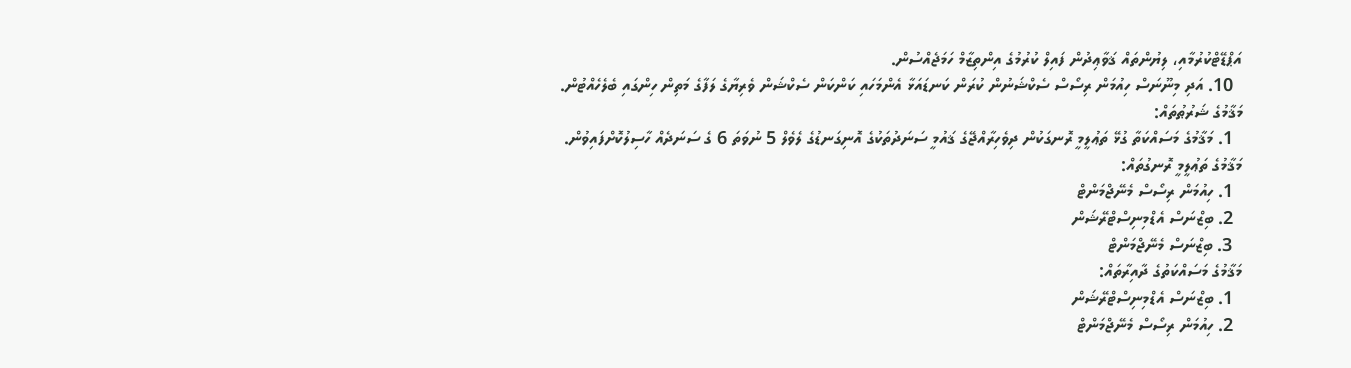އަޕްޑޭޓްކުރުމާއި، ލިޔުންތައް ޤަވާޢިދުން ފައިލް ކުރުމުގެ އިންތިޒާމް ހަމަޖެއްސުން.
  10. އަދި މިނޫނަސް ހިއުމަން ރިސޯސް ސެކްޝަނުން ކުރަން ކަނޑައަޅާ އެންމަހައި ކަންކަން ސެކްޝަން ވެރިޔާގެ ލަފާގެ މަތިން ހިންގައި ބެލެހެއްޓުން.
މަޤާމުގެ ޝަރުޠުތައް:
  1. މަޤާމުގެ މަސައްކަތާ ގުޅޭ ތަޢުލީމީ ރޮނގަކުން ދިވެހިރާއްޖޭގެ ޤައުމީ ސަނަދުތަކުގެ އޮނިގަނޑުގެ ލެވެލް 5 ނުވަތަ 6 ގެ ސަނަދެއް ހާސިލުކޮށްފައިވުން.
މަޤާމުގެ ތަޢުލީމީ ރޮނގުތައް:
  1. ހިއުމަން ރިސޯސް މެނޭޖްމަންޓް
  2. ބިޒްނަސް އެޑްމިނިސްޓްރޭޝަން
  3. ބިޒްނަސް މެނޭޖްމަންޓް
މަޤާމުގެ މަސައްކަތުގެ ދާއިރާތައް:
  1. ބިޒްނަސް އެޑްމިނިސްޓްރޭޝަން
  2. ހިއުމަން ރިސޯސް މެނޭޖްމަންޓް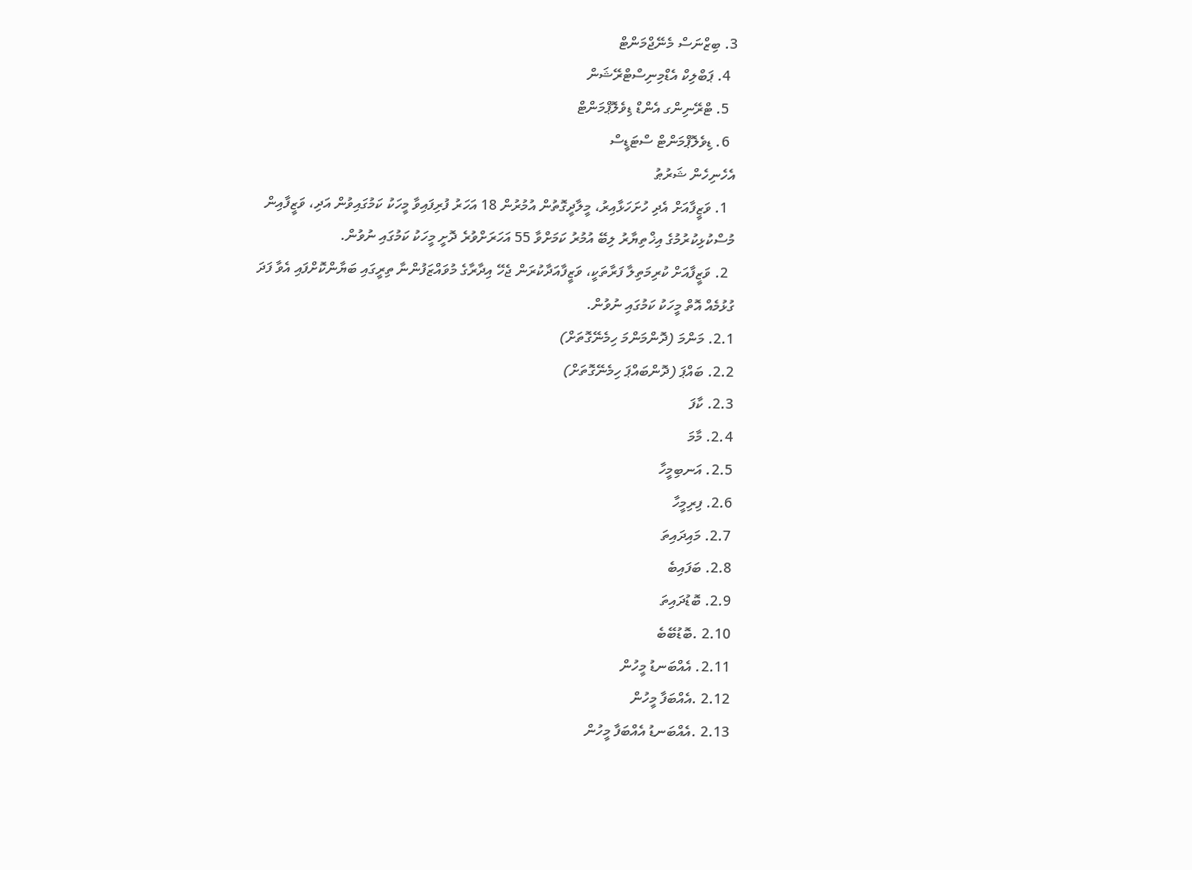3. ބިޒްނަސް މެނޭޖްމަންޓް
  4. ޕަބްލިކް އެޑްމިނިސްޓްރޭޝަން
  5. ޓްރޭނިންގ އެންޑް ޑިވެލޮޕްމަންޓް
  6. ޑިވެލޮޕްމަންޓް ސްޓަޑީސް
އެހެނިހެން ޝަރުޠު
  1. ވަޒީފާއަށް އެދި ހުށަހަޅާއިރު، މީލާދީގޮތުން އުމުރުން 18 އަހަރު ފުރިފައިވާ މީހަކު ކަމުގައިވުން އަދި، ވަޒީފާއިން މުސްކުޅިކުރުމުގެ އިޚްތިޔާރު ލިބޭ އުމުރު ކަމަށްވާ 55 އަހަރަށްވުރެ ދޮށީ މީހަކު ކަމުގައި ނުވުން.
  2. ވަޒީފާއަށް ކުރިމަތިލާ ފަރާތަކީ، ވަޒީފާއަދާކުރަން ޖެހޭ އިދާރާގެ މުވައްޒަފުންނާ ތިރީގައި ބަޔާންކޮށްފައި އެވާ ފަދަ ގުޅުމެއް އޮތް މީހަކު ކަމުގައި ނުވުން.
2.1. މަންމަ (ދޮންމަންމަ ހިމެނޭގޮތަށް)
2.2. ބައްޕަ (ދޮންބައްޕަ ހިމެނޭގޮތަށް)
2.3. ކާފަ
2.4. މާމަ
2.5. އަނބިމީހާ
2.6. ފިރިމީހާ
2.7. މައިދައިތަ
2.8. ބަފައިބެ
2.9. ބޮޑުދައިތަ
2.10 .ބޮޑުބޭބެ
2.11. އެއްބަނޑު މީހުން
2.12 .އެއްބަފާ މީހުން
2.13 .އެއްބަނޑު އެއްބަފާ މީހުން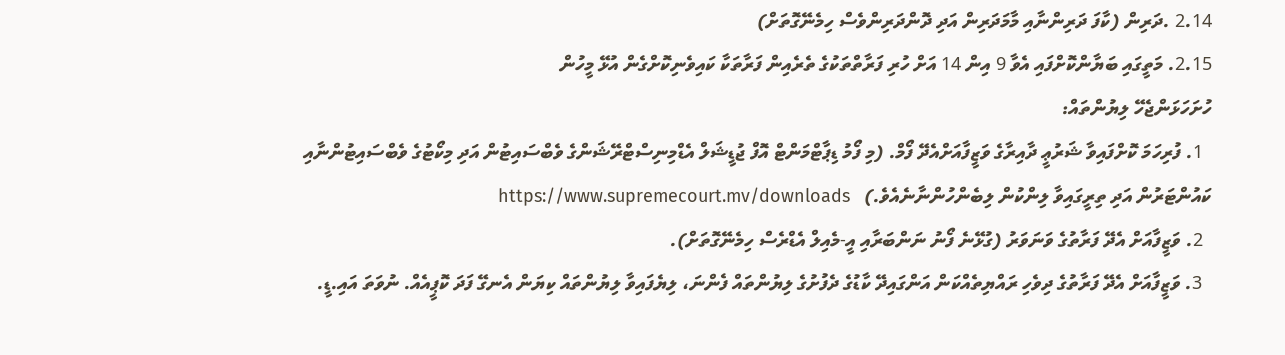2.14 .ދަރިން (ކާފަ ދަރިންނާއި މާމަދަރިން އަދި ދޮންދަރިންވެސް ހިމެނޭގޮތަށް)
2.15. މަތީގައި ބަޔާންކޮށްފައި އެވާ 9 އިން 14 އަށް ހުރި ފަރާތްތަކުގެ ތެރެއިން ފަރާތަކާ ކައިވެނިކޮށްގެން އުޅޭ މީހުން
ހުށަހަޅަންޖެހޭ ލިޔުންތައް:
  1. ފުރިހަމަ ކޮށްފައިވާ ޝަރުޢީ ދާއިރާގެ ވަޒީފާއަށްއެދޭ ފޯމް. (މި ފޯމު ޑިޕާޓްމަންޓް އޮފް ޖުޑީޝަލް އެޑްމިނިސްޓްރޭޝަންގެ ވެބްސައިޓުން އަދި މިކޯޓުގެ ވެބްސައިޓުންނާއި ކައުންޓަރުން އަދި ތިރީގައިވާ ލިންކުން ލިބެންހުންނާނެއެވެ.)   https://www.supremecourt.mv/downloads
  2. ވަޒީފާއަށް އެދޭ ފަރާތުގެ ވަނަވަރު (ގުޅޭނެ ފޯނު ނަންބަރާއި އީ-މެއިލް އެޑްރެސް ހިމެނޭގޮތަށް).
  3. ވަޒީފާއަށް އެދޭ ފަރާތުގެ ދިވެހި ރައްޔިތެއްކަން އަންގައިދޭ ކާޑުގެ ދެފުށުގެ ލިޔުންތައް ފެންނަ، ލިޔެފައިވާ ލިޔުންތައް ކިޔަން އެނގޭ ފަދަ ކޮޕީއެއް. ނުވަތަ އައި.ޑީ.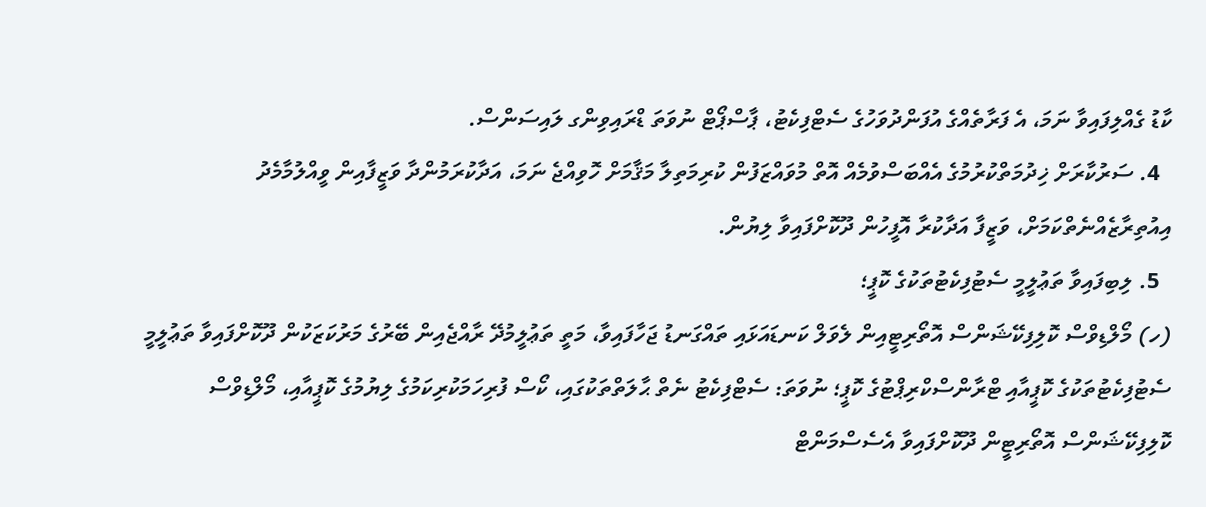ކާޑު ގެއްލިފައިވާ ނަމަ، އެ ފަރާތެއްގެ އުފަންދުވަހުގެ ސެޓްފިކެޓު، ޕާސްޕޯޓް ނުވަތަ ޑްރައިވިންގ ލައިސަންސް.
  4. ސަރުކާރަށް ޚިދުމަތްކުރުމުގެ އެއްބަސްވުމެއް އޮތް މުވައްޒަފުން ކުރިމަތިލާ މަޤާމަށް ހޮވިއްޖެ ނަމަ، އަދާކުރަމުންދާ ވަޒީފާއިން ވީއްލުމާމެދު އިއުތިރާޒެއްނެތްކަމަށް، ވަޒީފާ އަދާކުރާ އޮފީހުން ދޫކޮށްފައިވާ ލިޔުން.
  5. ލިބިފައިވާ ތަޢުލީމީ ސެޓުފިކެޓުތަކުގެ ކޮޕީ؛
(ހ) މޯލްޑިވްސް ކޮލިފިކޭޝަންސް އޮތޯރިޓީއިން ލެވަލް ކަނޑައަޅައި ތައްގަނޑު ޖަހާފައިވާ، މަތީ ތަޢުލީމުދޭ ރާއްޖެއިން ބޭރުގެ މަރުކަޒަކުން ދޫކޮށްފައިވާ ތަޢުލީމީ ސެޓުފިކެޓުތަކުގެ ކޮޕީއާއި ޓްރާންސްކްރިޕްޓުގެ ކޮޕީ؛ ނުވަތަ: ސެޓްފިކެޓު ނެތް ޙާލަތްތަކުގައި، ކޯސް ފުރިހަމަކުރިކަމުގެ ލިޔުމުގެ ކޮޕީއާއި، މޯލްޑިވްސް ކޮލިފިކޭޝަންސް އޮތޯރިޓީން ދޫކޮށްފައިވާ އެސެސްމަންޓް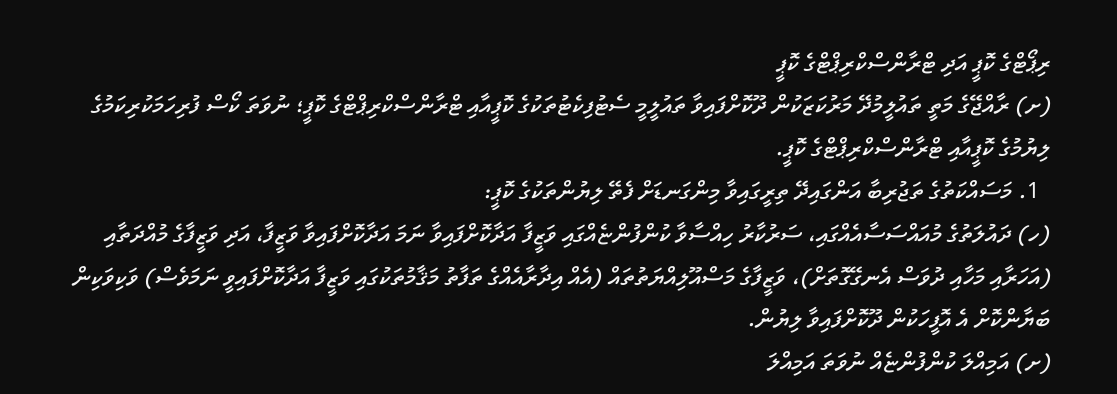ރިޕޯޓްގެ ކޮޕީ އަދި ޓްރާންސްކްރިޕްޓްގެ ކޮޕީ
(ށ) ރާއްޖޭގެ މަތީ ތައުލީމުދޭ މަރުކަޒަކުން ދޫކޮށްފައިވާ ތައުލީމީ ސެޓުފިކެޓުތަކުގެ ކޮޕީއާއި ޓްރާންސްކްރިޕްޓްގެ ކޮޕީ؛ ނުވަތަ ކޯސް ފުރިހަމަކުރިކަމުގެ ލިޔުމުގެ ކޮޕީއާއި ޓްރާންސްކްރިޕްޓްގެ ކޮޕީ.
  1. މަސައްކަތުގެ ތަޖުރިބާ އަންގައިދޭ ތިރީގައިވާ މިންގަނޑަށް ފެތޭ ލިޔުންތަކުގެ ކޮޕީ:
(ހ) ދައުލަތުގެ މުއައްސަސާއެއްގައި، ސަރުކާރު ހިއްސާވާ ކުންފުންޏެއްގައި ވަޒީފާ އަދާކޮށްފައިވާ ނަމަ އަދާކޮށްފައިވާ ވަޒީފާ، އަދި ވަޒީފާގެ މުއްދަތާއި (އަހަރާއި މަހާއި ދުވަސް އެނގޭގޮތަށް)، ވަޒީފާގެ މަސްއޫލިއްޔަތުތައް (އެއް އިދާރާއެއްގެ ތަފާތު މަޤާމުތަކުގައި ވަޒީފާ އަދާކޮށްފައިވީ ނަމަވެސް) ވަކިވަކިން ބަޔާންކޮށް އެ އޮފީހަކުން ދޫކޮށްފައިވާ ލިޔުން.
(ށ) އަމިއްލަ ކުންފުންޏެއް ނުވަތަ އަމިއްލަ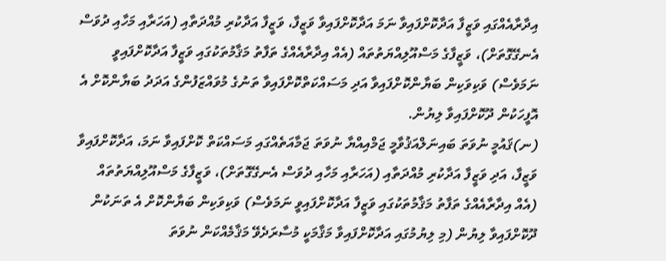އިދާރާއެއްގައި ވަޒީފާ އަދާކޮށްފައިވާ ނަމަ އަދާކޮށްފައިވާ ވަޒީފާ، ވަޒީފާ އަދާކުރި މުއްދަތާއި (އަހަރާއި މަހާއި ދުވަސް އެނގޭގޮތަށް)، ވަޒީފާގެ މަސްއޫލިއްޔަތުތައް (އެއް އިދާރާއެއްގެ ތަފާތު މަޤާމުތަކުގައި ވަޒީފާ އަދާކޮށްފައިވީ ނަމަވެސް) ވަކިވަކިން ބަޔާންކޮށްފައިވާ އަދި މަސައްކަތްކޮށްފައިވާ ތަނުގެ މުވައްޒަފުންގެ އަދަދު ބަޔާންކޮށް އެ އޮފީހަކުން ދޫކޮށްފައިވާ ލިޔުން.
(ނ)ޤައުމީ ނުވަތަ ބައިނަލްއަޤުވާމީ ޖަމްއިއްޔާ ނުވަތަ ޖަމާއަތެއްގައި މަސައްކަތް ކޮށްފައިވާ ނަމަ، އަދާކޮށްފައިވާ ވަޒީފާ، އަދި ވަޒީފާ އަދާކުރި މުއްދަތާއި (އަހަރާއި މަހާއި ދުވަސް އެނގޭގޮތަށް)، ވަޒީފާގެ މަސްއޫލިއްޔަތުތައް (އެއް އިދާރާއެއްގެ ތަފާތު މަޤާމުތަކުގައި ވަޒީފާ އަދާކޮށްފައިވީ ނަމަވެސް) ވަކިވަކިން ބަޔާންކޮށް އެ ތަނަކުން ދޫކޮށްފައިވާ ލިޔުން (މި ލިޔުމުގައި އަދާކޮށްފައިވާ މަޤާމަކީ މުސާރަދެވޭ މަޤާމެއްކަން ނުވަތަ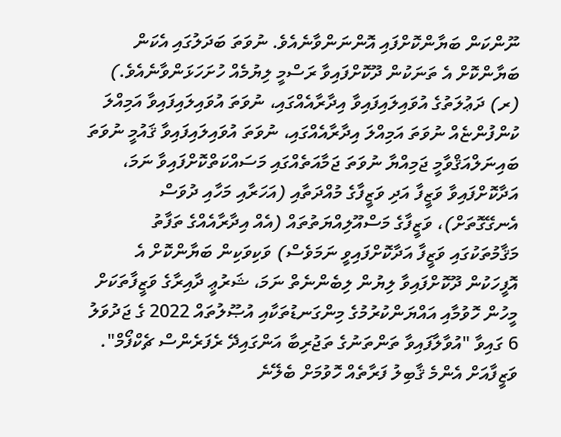ނޫންކަން ބަޔާންކޮށްފައި އޮންނަންވާނެއެވެ. ނުވަތަ ބަދަލުގައި އެކަން ބަޔާންކޮށް އެ ތަނަކުން ދޫކޮށްފައިވާ ރަސްމީ ލިޔުމެއް ހުށަހަޅަންވާނެއެވެ.)
(ރ) ދަޢުލަތުގެ އުވައިލައިފައިވާ އިދާރާއެއްގައި، ނުވަތަ އުވައިލައިފައިވާ އަމިއްލަ ކުންފުންޏެއް ނުވަތަ އަމިއްލަ އިދާރާއެއްގައި، ނުވަތަ އުވައިލައިފައިވާ ޤައުމީ ނުވަތަ ބައިނަލްއަޤްވާމީ ޖަމިއްޔާ ނުވަތަ ޖަމާއަތެއްގައި މަސައްކަތްކޮށްފައިވާ ނަމަ، އަދާކޮށްފައިވާ ވަޒީފާ އަދި ވަޒީފާގެ މުއްދަތާއި (އަހަރާއި މަހާއި ދުވަސް އެނގޭގޮތަށް)، ވަޒީފާގެ މަސްއޫލިއްޔަތުތައް (އެއް އިދާރާއެއްގެ ތަފާތު މަޤާމުތަކުގައި ވަޒީފާ އަދާކޮށްފައިވީ ނަމަވެސް) ވަކިވަކިން ބަޔާންކޮށް އެ އޮފީހަކުން ދޫކޮށްފައިވާ ލިޔުން ލިބެންނެތް ނަމަ، ޝަރުޢީ ދާއިރާގެ ވަޒީފާތަކަށް މީހުން ހޮވުމާއި އައްޔަންކުރުމުގެ މިންގަނޑުތަކާއި އުޞޫލުތައް 2022 ގެ ޖަދުވަލު 6 ގައިވާ "އުވާލާފައިވާ ތަންތަނުގެ ތަޖުރިބާ އަންގައިދޭ ރެފަރެންސް ޗެކްފޯމް".
ވަޒީފާއަށް އެންމެ ޤާބިލު ފަރާތެއް ހޮވުމަށް ބެލޭނެ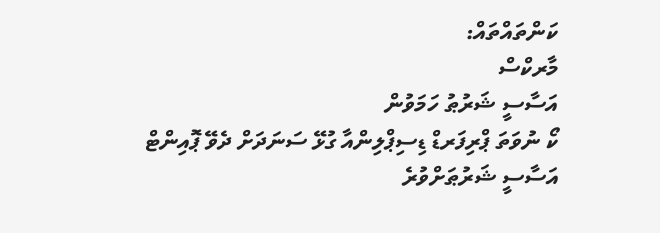ކަންތައްތައް:
މާރކްސް
އަސާސީ ޝަރުޠު ހަމަވުން
ކޯ ނުވަތަ ޕްރިފަރޑް ޑިސިޕްލިންއާ ގުޅޭ ސަނަދަށް ދެވޭ ޕޮއިންޓް
އަސާސީ ޝަރުޠަށްވުރެ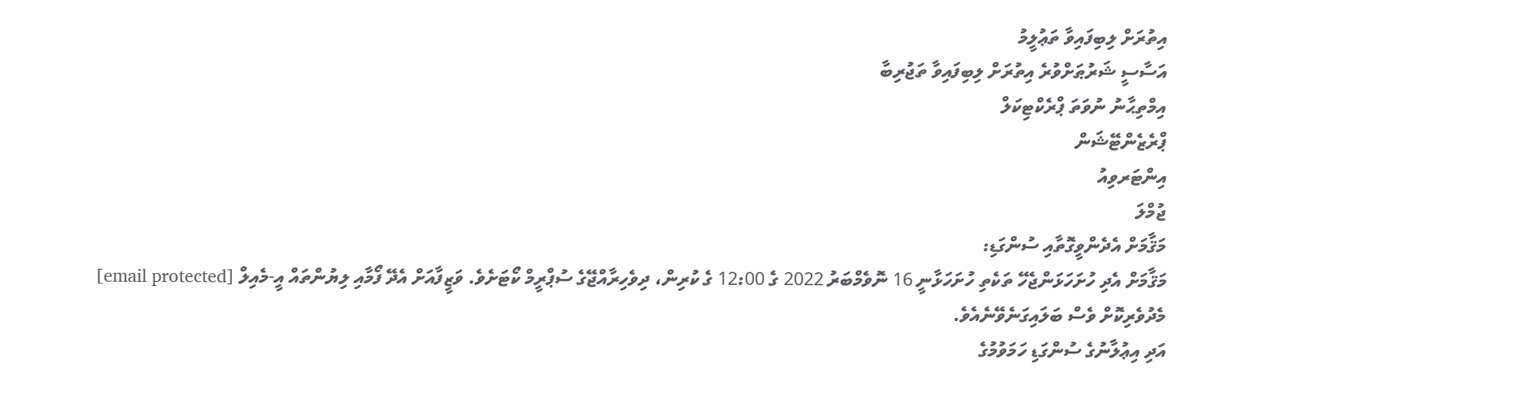އިތުރަށް ލިބިފައިވާ ތަޢުލީމު
އަސާސީ ޝަރުޠަށްވުރެ އިތުރަށް ލިބިފައިވާ ތަޖުރިބާ
އިމްތިޙާނު ނުވަތަ ޕްރެކްޓިކަލް
ޕްރެޒެންޓޭޝަން
އިންޓަރވިއު
ޖުމްލަ
މަޤާމަށް އެދެންވީގޮތާއި ސުންގަޑި:
މަޤާމަށް އެދި ހުށަހަޅަންޖެހޭ ތަކެތި ހުށަހަޅާނީ 16 ނޮވެމްބަރު 2022 ގެ 12:00 ގެ ކުރިން، ދިވެހިރާއްޖޭގެ ސުޕްރީމް ކޯޓަށެވެ. ވަޒީފާއަށް އެދޭ ފޯމާއި ލިޔުންތައް އީ-މެއިލް [email protected] މެދުވެރިކޮށް ވެސް ބަލައިގަނެވޭނެއެވެ.
އަދި އިޢުލާނުގެ ސުންގަޑި ހަމަވުމުގެ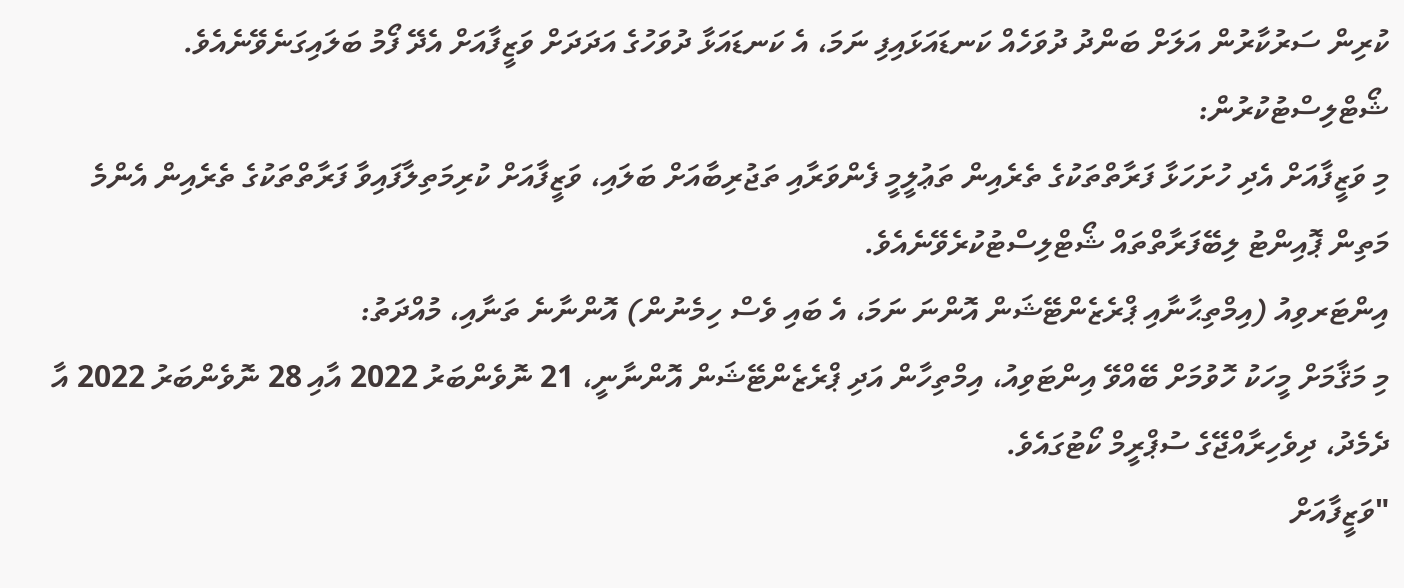ކުރިން ސަރުކާރުން އަލަށް ބަންދު ދުވަހެއް ކަނޑައަޅައިފި ނަމަ، އެ ކަނޑައަޅާ ދުވަހުގެ އަދަދަށް ވަޒީފާއަށް އެދޭ ފޯމު ބަލައިގަނެވޭނެއެވެ.
ޝޯޓްލިސްޓުކުރުން:
މި ވަޒީފާއަށް އެދި ހުށަހަޅާ ފަރާތްތަކުގެ ތެރެއިން ތަޢުލީމީ ފެންވަރާއި ތަޖުރިބާއަށް ބަލައި، ވަޒީފާއަށް ކުރިމަތިލާފައިވާ ފަރާތްތަކުގެ ތެރެއިން އެންމެ މަތިން ޕޮއިންޓު ލިބޭފަރާތްތައް ޝޯޓްލިސްޓުކުރެވޭނެއެވެ.
އިންޓަރވިއު (އިމްތިޙާނާއި ޕްރެޒެންޓޭޝަން އޮންނަ ނަމަ، އެ ބައި ވެސް ހިމެނުން) އޮންނާނެ ތަނާއި، މުއްދަތު:
މި މަޤާމަށް މީހަކު ހޮވުމަށް ބޭއްވޭ އިންޓަވިއު، އިމްތިހާން އަދި ޕްރެޒެންޓޭޝަން އޮންނާނީ، 21 ނޮވެންބަރު 2022 އާއި 28 ނޮވެންބަރު 2022 އާ ދެމެދު، ދިވެހިރާއްޖޭގެ ސުޕްރީމް ކޯޓުގައެވެ.
"ވަޒީފާއަށް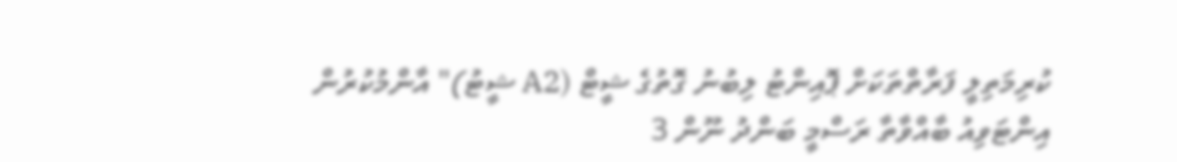ކުރިމަތިލީ ފަރާތްތަކަށް ޕޮއިންޓު ލިބުނު ގޮތުގެ ޝީޓް (A2 ޝީޓު)" އާންމުކުރުން
އިންޓަވިއު ބާއްވާތާ ރަސްމީ ބަންދު ނޫން 3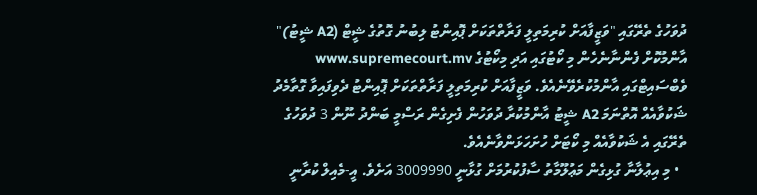ދުވަހުގެ ތެރޭގައި "ވަޒީފާއަށް ކުރިމަތިލީ ފަރާތްތަކަށް ޕޮއިންޓު ލިބުނު ގޮތުގެ ޝީޓް (A2 ޝީޓު)" އާންމުކޮށް ފެންނާނެހެން މި ކޯޓުގައި އަދި މިކޯޓުގެ www.supremecourt.mv ވެބްސައިޓްގައި އާންމުކުރެވޭނެއެވެ. ވަޒީފާއަށް ކުރިމަތިލީ ފަރާތްތަކަށް ޕޮއިންޓު ދެވިފައިވާ ގޮތާމެދު ޝަކުވާއެއް އޮތްނަމަ A2 ޝީޓު އާންމުކުރާ ދުވަހުން ފެށިގެން ރަސްމީ ބަންދު ނޫން 3 ދުވަހުގެ ތެރޭގައި އެ ޝަކުވާއެއް މި ކޯޓަށް ހުށަހަޅަންވާނެއެވެ.
  • މި އިޢުލާނާ ގުޅިގެން މަޢުލޫމާތު ސާފުކުރުމަށް ގުޅާނީ 3009990 އަށެވެ. އީ-މެއިލް ކުރާނީ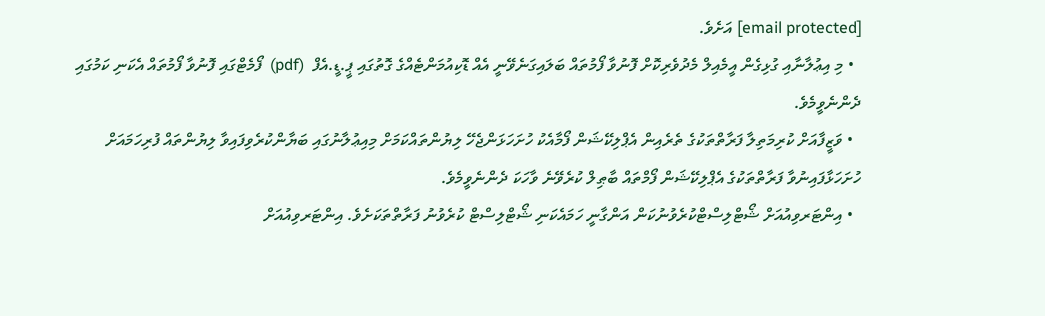[email protected] އަށެވެ.
  • މި އިޢުލާނާއި ގުޅިގެން އީމެއިލް މެދުވެރިކޮށް ފޮނުވާ ފޯމުތައް ބަލައިގަނެވޭނީ އެއް ޑޮކިއުމަންޓެއްގެ ގޮތުގައި ޕީ.ޑީ.އެފް  (pdf)  ފޯމެޓްގައި ފޮނުވާ ފޯމުތައް އެކަނި ކަމުގައި ދެންނެވީމެވެ.
  • ވަޒީފާއަށް ކުރިމަތިލާ ފަރާތްތަކުގެ ތެރެއިން އެޕްލިކޭޝަން ފޯމާއެކު ހުށަހަޅަންޖެހޭ ލިޔުންތައްކަމަށް މިއިޢުލާނުގައި ބަޔާންކުރެވިފައިވާ ލިޔުންތައް ފުރިހަމައަށް ހުށަހަޅާފައިނުވާ ފަރާތްތަކުގެ އެޕްލިކޭޝަން ފޯމްތައް ބާޠިލް ކުރެވޭނެ ވާހަކަ ދެންނެވީމެވެ.
  • އިންޓަރވިއުއަށް ޝޯޓްލިސްޓްކުރެވުނުކަން އަންގާނީ ހަމައެކަނި ޝޯޓްލިސްޓް ކުރެވުނު ފަރާތްތަކަށެވެ. އިންޓަރވިއުއަށް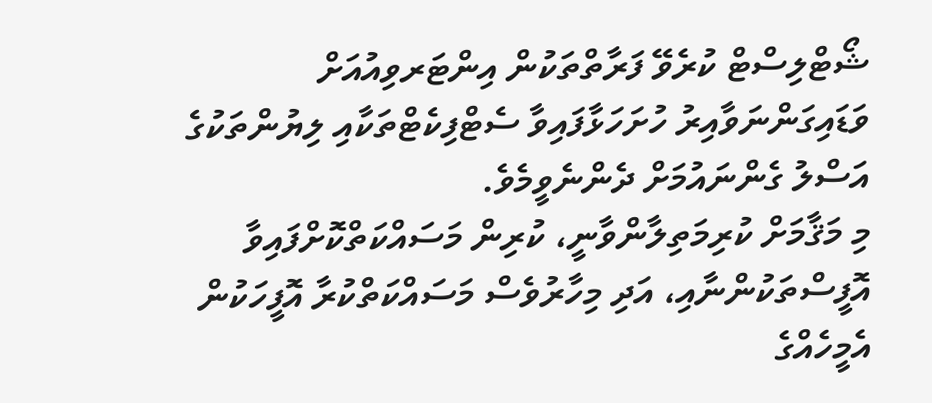ޝޯޓްލިސްޓް ކުރެވޭ ފަރާތްތަކުން އިންޓަރވިއުއަށް ވަޑައިގަންނަވާއިރު ހުށަހަޅާފައިވާ ސެޓްފިކެޓްތަކާއި ލިޔުންތަކުގެ އަސްލު ގެންނައުމަށް ދެންނެވީމެވެ.
މި މަޤާމަށް ކުރިމަތިލާންވާނީ، ކުރިން މަސައްކަތްކޮށްފައިވާ އޮފީސްތަކުންނާއި، އަދި މިހާރުވެސް މަސައްކަތްކުރާ އޮފީހަކުން އެމީހެއްގެ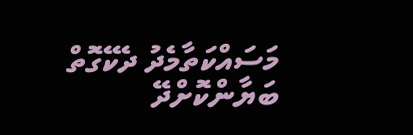މަސައްކަތާމެދު ދެކޭގޮތް ބަޔާންކޮށްދޭ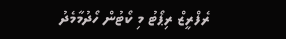ރެފްރީޒް ރިޕޯޓު މި ކޯޓުން ހޯދުމާމެދު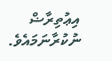އިޢުތިރާޟް ނުކުރާނަމައެވެ.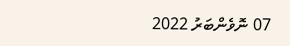07 ނޮވެންބަރު 2022